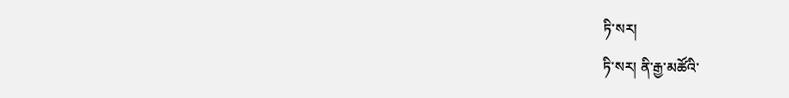ཏི་སར།
ཏི་སར། ནི་རྒྱ་མཚོའི་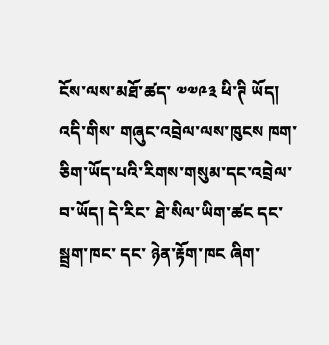ངོས་ལས་མཐོ་ཚད་ ༧༧༩༣ ཕི་ཊི ཡོད། འདི་གིས་ གཞུང་འབྲེལ་ལས་ཁུངས ཁག་ཅིག་ཡོད་པའི་རིགས་གསུམ་དང་འབྲེལ་བ་ཡོད། དེ་རིང་ ཐེ་སིལ་ཡིག་ཚང དང་ སྦྲག་ཁང་ དང་ ཉེན་རྟོག་ཁང ཞིག་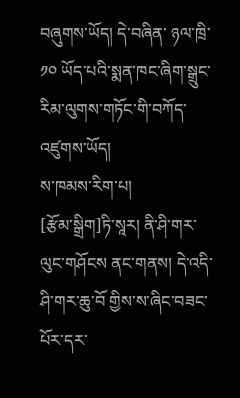བཞུགས་ཡོད། དེ་བཞིན་ ཉལ་ཁྲི་༡༠ ཡོད་པའི་སྨན་ཁང་ཞིག་སྒྲུང་རིམ་ལུགས་གཏོང་གི་བཀོད་འཛུགས་ཡོད།
ས་ཁམས་རིག་པ།
[རྩོམ་སྒྲིག]ཏི་སཱར། ནི་ཤི་གར་ལུང་གཤོངས ནང་གནས། དེ་འདི་ ཤི་གར་ཆུ་བོ གྱིས་ས་ཞིང་བཟང་པོར་དར་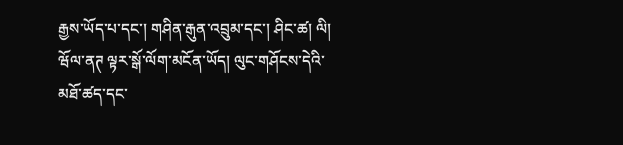རྒྱས་ཡོད་པ་དང་། གཤིན་རྒུན་འབྲུམ་དང་། ཤིང་ཚ། ལི། ཝོལ་ནཊ ལྟར་སྒོ་ལོག་མངོན་ཡོད། ལུང་གཤོངས་དེའི་མཐོ་ཚད་དང་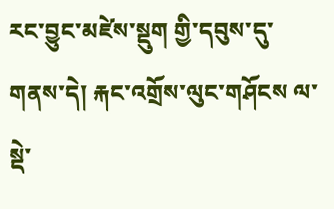རང་བྱུང་མཛེས་སྡུག གྱི་དབུས་དུ་གནས་དེ། རྐང་འགྲོས་ལུང་གཤོངས ལ་སྡེ་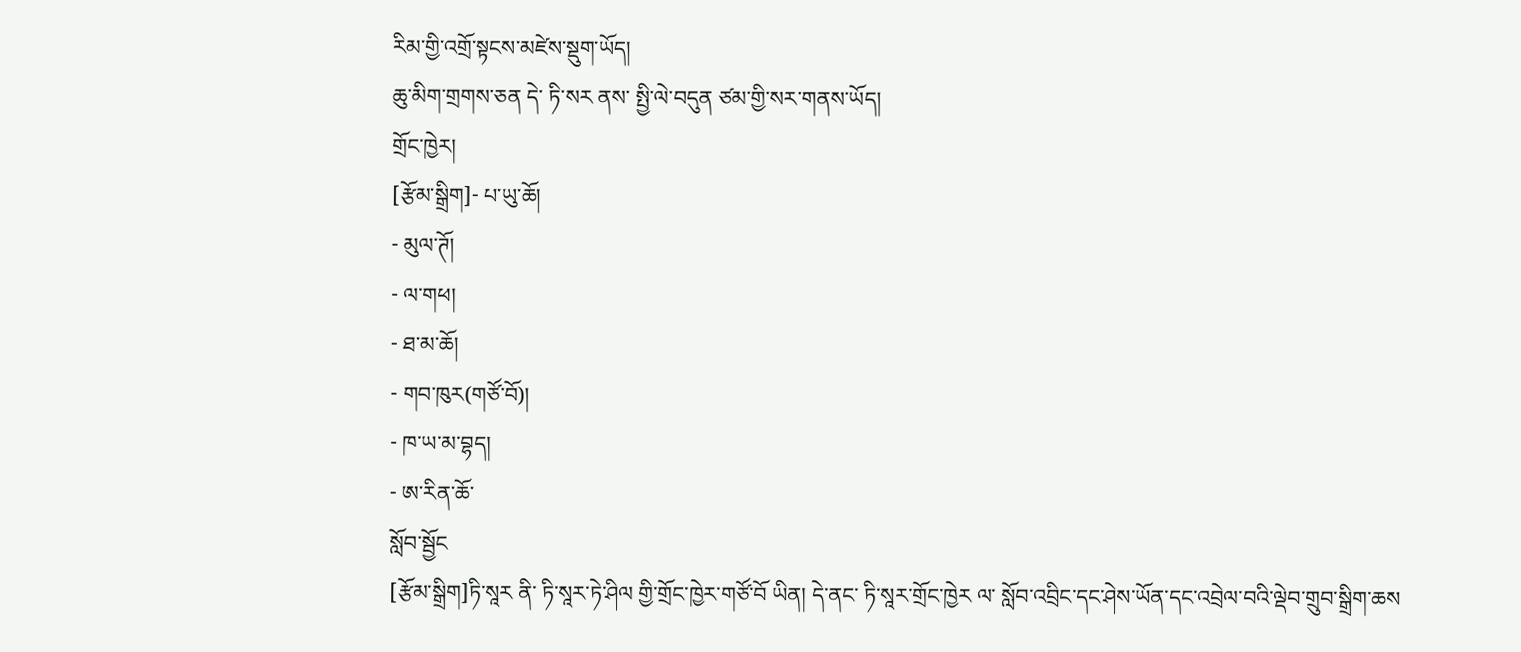རིམ་གྱི་འགྲོ་སྟངས་མཛེས་སྡུག་ཡོད།
ཆུ་མིག་གྲགས་ཅན དེ་ ཏི་སར ནས་ སྤྱི་ལེ་བདུན ཙམ་གྱི་སར་གནས་ཡོད།
གྲོང་ཁྱེར།
[རྩོམ་སྒྲིག]- པ་ཡུ་ཆོ།
- མུལ་ཊོ།
- ལ་གཕ།
- ཐ་མ་ཆོ།
- གབ་ཁུར(གཙོ་བོ)།
- ཁ་ཡ་མ་བྷད།
- ཨ་རིན་ཆོ་
སློབ་སྦྱོང
[རྩོམ་སྒྲིག]ཏི་སཱར ནི་ ཏི་སཱར་ཏེ་ཤིལ གྱི་གྲོང་ཁྱེར་གཙོ་བོ ཡིན། དེ་ནང་ ཏི་སཱར་གྲོང་ཁྱེར ལ་ སློབ་འབྲིང་དང་ཤེས་ཡོན་དང་འབྲེལ་བའི་ལྡེབ་གྲུབ་སྒྲིག་ཆས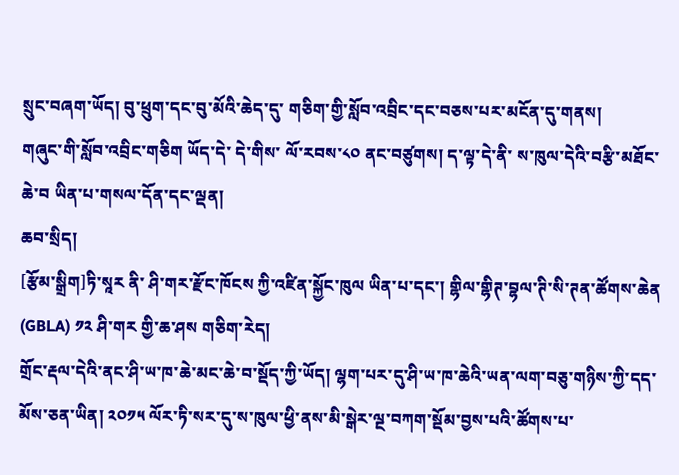སྲུང་བཞག་ཡོད། བུ་ཕྲུག་དང་བུ་མོའི་ཆེད་དུ་ གཅིག་གྱི་སློབ་འབྲིང་དང་བཅས་པར་མངོན་དུ་གནས།
གཞུང་གི་སློབ་འབྲིང་གཅིག ཡོད་དེ་ དེ་གིས་ ལོ་རབས་༨༠ ནང་བཙུགས། ད་ལྟ་དེ་ནི་ ས་ཁུལ་དེའི་བརྩི་མཐོང་ཆེ་བ ཡིན་པ་གསལ་དོན་དང་ལྡན།
ཆབ་སྲིད།
[རྩོམ་སྒྲིག]ཏི་སཱར ནི་ ཤི་གར་རྫོང་ཁོངས ཀྱི་འཛིན་སྐྱོང་ཁུལ ཡིན་པ་དང་། གྷིལ་གྷིཊ་བྷལ་ཊི་སི་ཊན་ཚོགས་ཆེན (GBLA) ༡༢ ཤི་གར གྱི་ཆ་ཤས གཅིག་རེད།
གྲོང་རྡལ་དེའི་ནང་ཤི་ཡ་ཁ་ཆེ་མང་ཆེ་བ་སྡོད་ཀྱི་ཡོད། ལྷག་པར་དུ་ཤི་ཡ་ཁ་ཆེའི་ཡན་ལག་བཅུ་གཉིས་ཀྱི་དད་མོས་ཅན་ཡིན། ༢༠༡༥ ལོར་ཏི་སར་དུ་ས་ཁུལ་ཕྱི་ནས་མི་སྒེར་ལྔ་བཀག་སྡོམ་བྱས་པའི་ཚོགས་པ་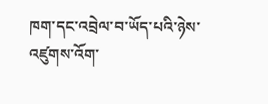ཁག་དང་འབྲེལ་བ་ཡོད་པའི་ཉེས་འཛུགས་འོག་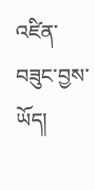འཛིན་བཟུང་བྱས་ཡོད།